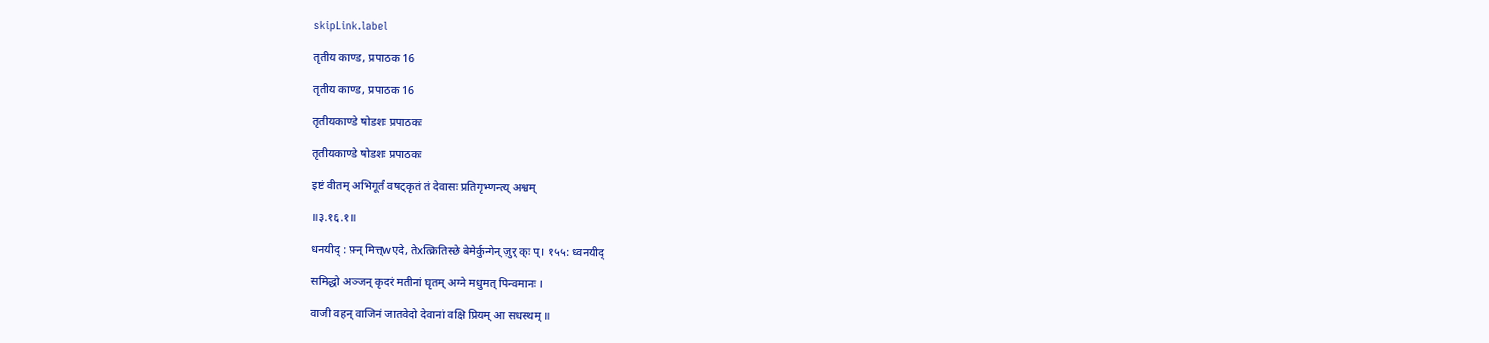skipLink.label

तृतीय काण्ड, प्रपाठक 16

तृतीय काण्ड, प्रपाठक 16

तृतीयकाण्डे षोडशः प्रपाठकः

तृतीयकाण्डे षोडशः प्रपाठकः

इष्टं वीतम् अभिगूर्तं वषट्कृतं तं देवासः प्रतिगृभ्णन्त्य् अश्वम्

॥३.१६.१॥

धनयीद् : फ़्न् मित्त्wएदे, तेxत्क्रितिस्छे बेमेर्कुन्गेन् ज़ुर् क्ः प्। १५५: ध्वनयीद्

समिद्धो अञ्जन् कृदरं मतीनां घृतम् अग्ने मधुमत् पिन्वमानः ।

वाजी वहन् वाजिनं जातवेदो देवानां वक्षि प्रियम् आ सधस्थम् ॥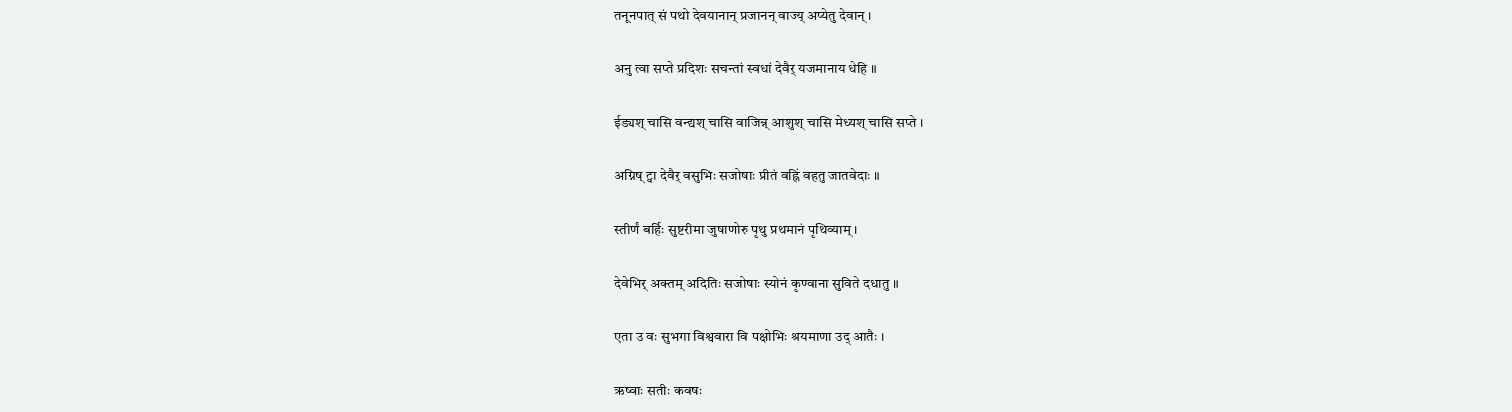तनूनपात् सं पथो देवयानान् प्रजानन् वाज्य् अप्येतु देवान् ।

अनु त्वा सप्ते प्रदिशः सचन्तां स्वधां देवैर् यजमानाय धेहि ॥

ईड्यश् चासि वन्द्यश् चासि वाजिन्न् आशुश् चासि मेध्यश् चासि सप्ते ।

अग्निष् ट्वा देवैर् वसुभिः सजोषाः प्रीतं वह्निं वहतु जातवेदाः ॥

स्तीर्णं बर्हिः सुष्टरीमा जुषाणोरु पृथु प्रथमानं पृथिव्याम् ।

देवेभिर् अक्तम् अदितिः सजोषाः स्योनं कृण्वाना सुविते दधातु ॥

एता उ वः सुभगा विश्ववारा वि पक्षोभिः श्रयमाणा उद् आतैः ।

ऋष्वाः सतीः कवषः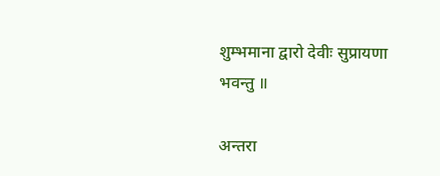शुम्भमाना द्वारो देवीः सुप्रायणा भवन्तु ॥

अन्तरा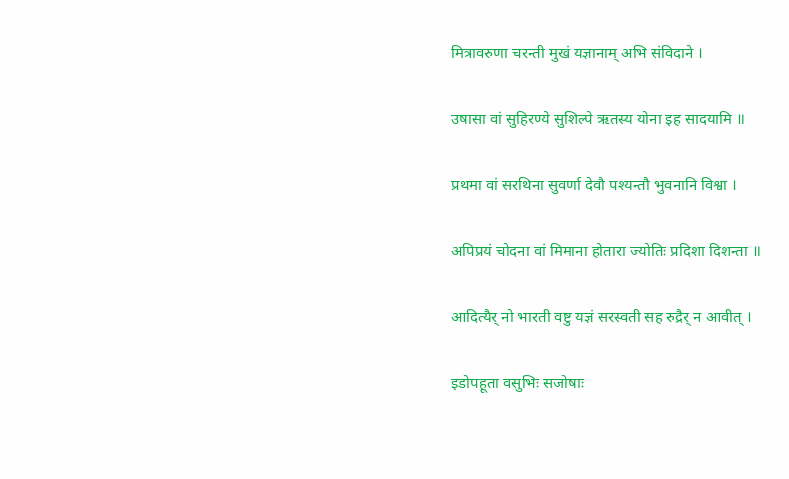मित्रावरुणा चरन्ती मुखं यज्ञानाम् अभि संविदाने ।

उषासा वां सुहिरण्ये सुशिल्पे ऋतस्य योना इह सादयामि ॥

प्रथमा वां सरथिना सुवर्णा देवौ पश्यन्तौ भुवनानि विश्वा ।

अपिप्रयं चोदना वां मिमाना होतारा ज्योतिः प्रदिशा दिशन्ता ॥

आदित्यैर् नो भारती वष्टु यज्ञं सरस्वती सह रुद्रैर् न आवीत् ।

इडोपहूता वसुभिः सजोषाः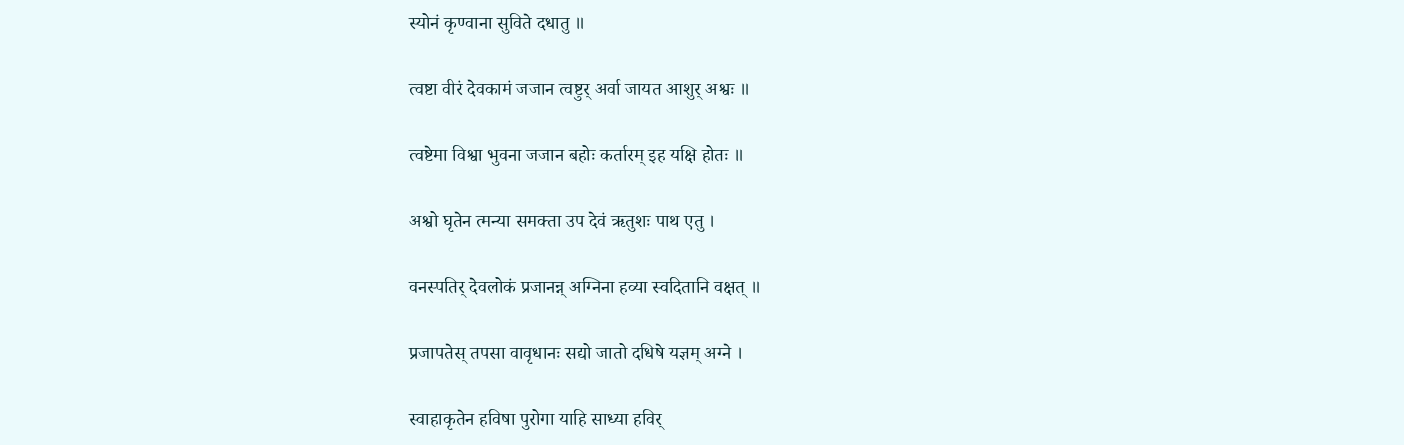स्योनं कृण्वाना सुविते दधातु ॥

त्वष्टा वीरं देवकामं जजान त्वष्टुर् अर्वा जायत आशुर् अश्वः ॥

त्वष्टेमा विश्वा भुवना जजान बहोः कर्तारम् इह यक्षि होतः ॥

अश्वो घृतेन त्मन्या समक्ता उप देवं ऋतुशः पाथ एतु ।

वनस्पतिर् देवलोकं प्रजानन्न् अग्निना हव्या स्वदितानि वक्षत् ॥

प्रजापतेस् तपसा वावृधानः सद्यो जातो दधिषे यज्ञम् अग्ने ।

स्वाहाकृतेन हविषा पुरोगा याहि साध्या हविर्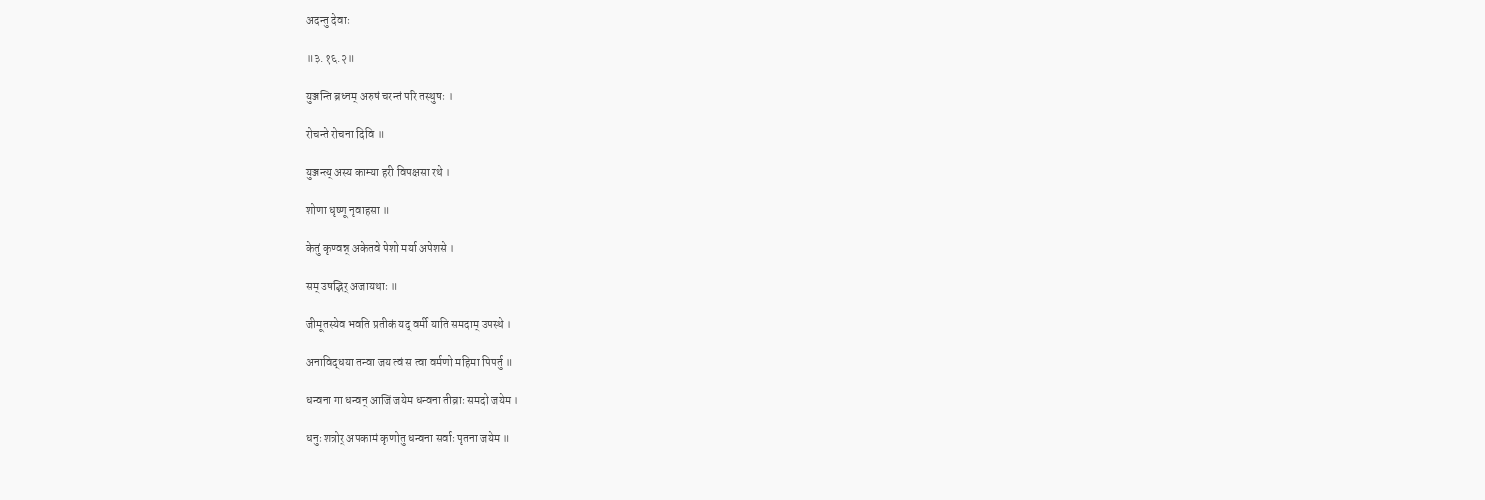अदन्तु देवाः

॥३.१६.२॥

युञ्जन्ति ब्रध्नम् अरुषं चरन्तं परि तस्थुषः ।

रोचन्ते रोचना दिवि ॥

युञ्जन्त्य् अस्य काम्या हरी विपक्षसा रथे ।

शोणा धृष्णू नृवाहसा ॥

केतुं कृण्वन्न् अकेतवे पेशो मर्या अपेशसे ।

सम् उषद्भिर् अजायथाः ॥

जीमूतस्येव भवति प्रतीकं यद् वर्मी याति समदाम् उपस्थे ।

अनाविद्धया तन्वा जय त्वं स त्वा वर्मणो महिमा पिपर्तु ॥

धन्वना गा धन्वन् आजिं जयेम धन्वना तीव्राः समदो जयेम ।

धनुः शत्रोर् अपकामं कृणोतु धन्वना सर्वाः पृतना जयेम ॥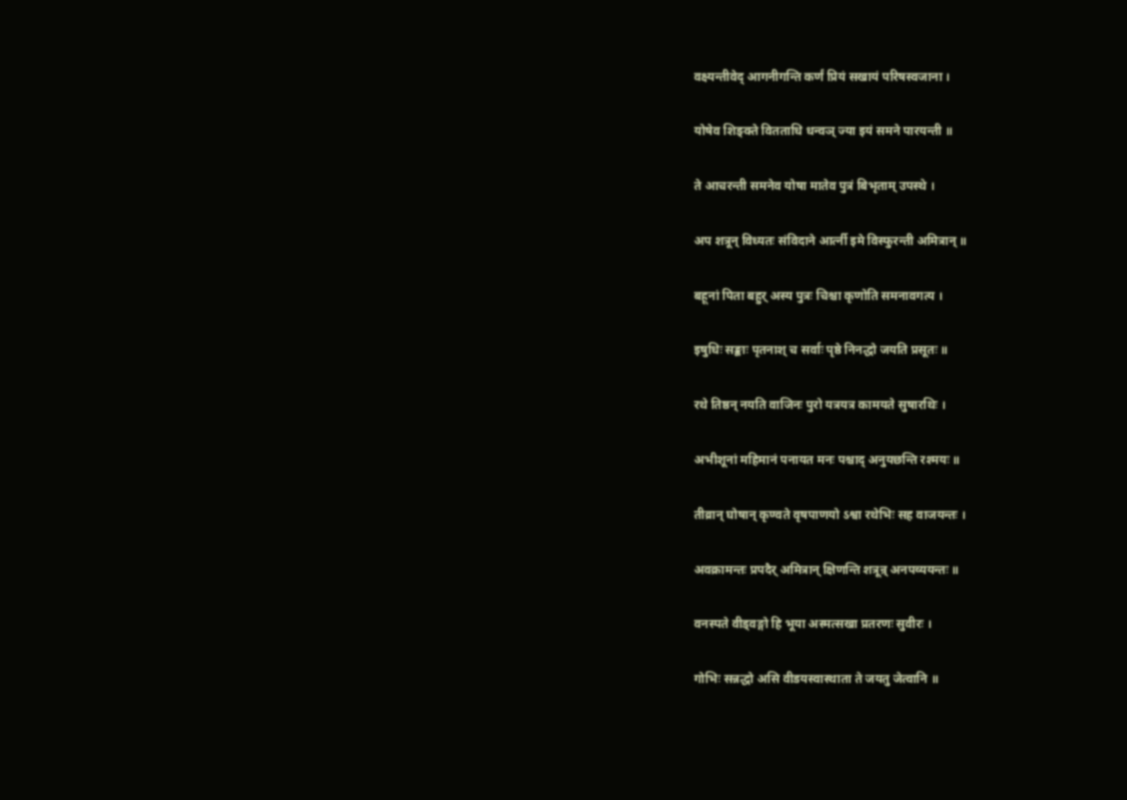वक्ष्यन्तीवेद् आगनीगन्ति कर्णं प्रियं सखायं परिषस्वजाना ।

योषेव शिङ्क्ते वितताधि धन्वञ् ज्या इयं समने पारयन्ती ॥

ते आचरन्ती समनेव योषा मातेव पुत्रं बिभृताम् उपस्थे ।

अप शत्रून् विध्यतः संविदाने आर्त्नी इमे विस्फुरन्ती अमित्रान् ॥

बहूनां पिता बहुर् अस्य पुत्रः चिश्चा कृणोति समनावगत्य ।

इषुधिः सङ्काः पृतनाश् च सर्वाः पृष्ठे निनद्धो जयति प्रसूतः ॥

रथे तिष्ठन् नयति वाजिनः पुरो यत्रयत्र कामयते सुषारथिः ।

अभीशूनां महिमानं पनायत मनः पश्चाद् अनुयछन्ति रश्मयः ॥

तीव्रान् घोषान् कृण्वते वृषपाणयो ऽश्वा रथेभिः सह वाजयन्तः ।

अवक्रामन्तः प्रपदैर् अमित्रान् क्षिणन्ति शत्रून्र् अनपव्ययन्तः ॥

वनस्पते वीड्वङ्गो हि भूया अस्मत्सखा प्रतरणः सुवीरः ।

गोभिः सन्नद्धो असि वीडयस्वास्थाता ते जयतु जेत्वानि ॥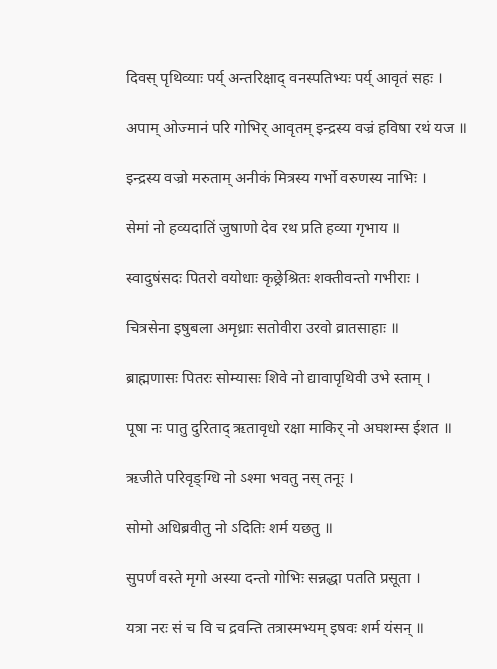दिवस् पृथिव्याः पर्य् अन्तरिक्षाद् वनस्पतिभ्यः पर्य् आवृतं सहः ।

अपाम् ओज्मानं परि गोभिर् आवृतम् इन्द्रस्य वज्रं हविषा रथं यज ॥

इन्द्रस्य वज्रो मरुताम् अनीकं मित्रस्य गर्भो वरुणस्य नाभिः ।

सेमां नो हव्यदातिं जुषाणो देव रथ प्रति हव्या गृभाय ॥

स्वादुषंसदः पितरो वयोधाः कृछ्रेश्रितः शक्तीवन्तो गभीराः ।

चित्रसेना इषुबला अमृध्राः सतोवीरा उरवो व्रातसाहाः ॥

ब्राह्मणासः पितरः सोम्यासः शिवे नो द्यावापृथिवी उभे स्ताम् ।

पूषा नः पातु दुरिताद् ऋतावृधो रक्षा माकिर् नो अघशम्स ईशत ॥

ऋजीते परिवृङ्ग्धि नो ऽश्मा भवतु नस् तनूः ।

सोमो अधिब्रवीतु नो ऽदितिः शर्म यछतु ॥

सुपर्णं वस्ते मृगो अस्या दन्तो गोभिः सन्नद्धा पतति प्रसूता ।

यत्रा नरः सं च वि च द्रवन्ति तत्रास्मभ्यम् इषवः शर्म यंसन् ॥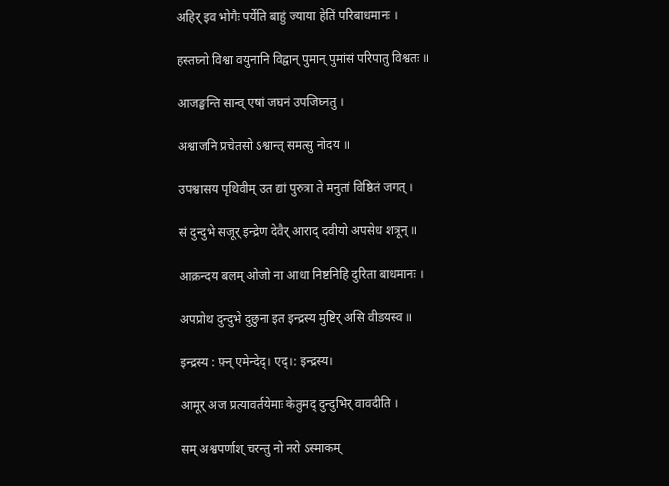अहिर् इव भोगैः पर्येति बाहुं ज्याया हेतिं परिबाधमानः ।

हस्तघ्नो विश्वा वयुनानि विद्वान् पुमान् पुमांसं परिपातु विश्वतः ॥

आजङ्घन्ति सान्व् एषां जघनं उपजिघ्नतु ।

अश्वाजनि प्रचेतसो ऽश्वान्त् समत्सु नोदय ॥

उपश्वासय पृथिवीम् उत द्यां पुरुत्रा ते मनुतां विष्ठितं जगत् ।

सं दुन्दुभे सजूर् इन्द्रेण देवैर् आराद् दवीयो अपसेध शत्रून् ॥

आक्रन्दय बलम् ओजो ना आधा निष्टनिहि दुरिता बाधमानः ।

अपप्रोथ दुन्दुभे दुछुना इत इन्द्रस्य मुष्टिर् असि वीडयस्व ॥

इन्द्रस्य : फ़्न् एमेन्देद्। एद्।: इन्द्रस्य।

आमूर् अज प्रत्यावर्तयेमाः केतुमद् दुन्दुभिर् वावदीति ।

सम् अश्वपर्णाश् चरन्तु नो नरो ऽस्माकम्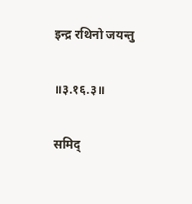इन्द्र रथिनो जयन्तु

॥३.१६.३॥

समिद्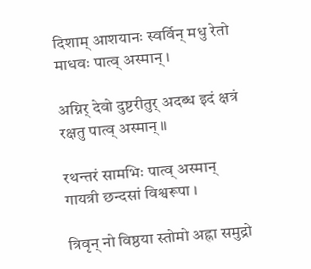दिशाम् आशयानः स्वर्विन् मधु रेतो माधवः पात्व् अस्मान् ।

अग्निर् देवो दुष्टरीतुर् अदब्ध इदं क्षत्रं रक्षतु पात्व् अस्मान् ॥

रथन्तरं सामभिः पात्व् अस्मान् गायत्री छन्दसां विश्वरूपा ।

त्रिवृन् नो विष्ठया स्तोमो अह्ना समुद्रो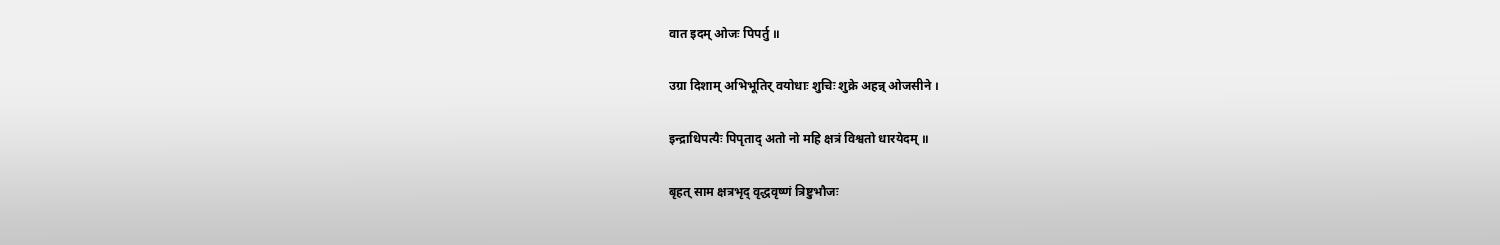वात इदम् ओजः पिपर्तु ॥

उग्रा दिशाम् अभिभूतिर् वयोधाः शुचिः शुक्रे अहन्न् ओजसीने ।

इन्द्राधिपत्यैः पिपृताद् अतो नो महि क्षत्रं विश्वतो धारयेदम् ॥

बृहत् साम क्षत्रभृद् वृद्धवृष्णं त्रिष्टुभौजः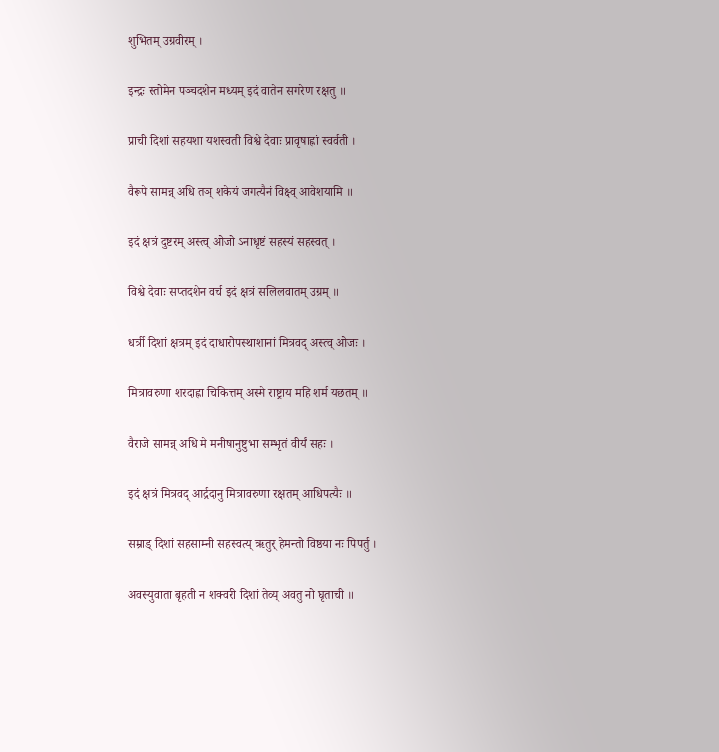शुभितम् उग्रवीरम् ।

इन्द्रः स्तोमेन पञ्चदशेन मध्यम् इदं वातेन सगरेण रक्षतु ॥

प्राची दिशां सहयशा यशस्वती विश्वे देवाः प्रावृषाह्नां स्वर्वती ।

वैरूपे सामन्न् अधि तञ् शकेयं जगत्यैनं विक्ष्व् आवेशयामि ॥

इदं क्षत्रं दुष्टरम् अस्त्व् ओजो ऽनाधृष्टं सहस्यं सहस्वत् ।

विश्वे देवाः सप्तदशेन वर्च इदं क्षत्रं सलिलवातम् उग्रम् ॥

धर्त्री दिशां क्षत्रम् इदं दाधारोपस्थाशानां मित्रवद् अस्त्व् ओजः ।

मित्रावरुणा शरदाह्ना चिकित्तम् अस्मे राष्ट्राय महि शर्म यछतम् ॥

वैराजे सामन्न् अधि मे मनीषानुष्टुभा सम्भृतं वीर्यं सहः ।

इदं क्षत्रं मित्रवद् आर्द्रदानु मित्रावरुणा रक्षतम् आधिपत्यैः ॥

सम्राड् दिशां सहसाम्नी सहस्वत्य् ऋतुर् हेमन्तो विष्ठया नः पिपर्तु ।

अवस्युवाता बृहती न शक्वरी दिशां तेव्य् अवतु नो घृताची ॥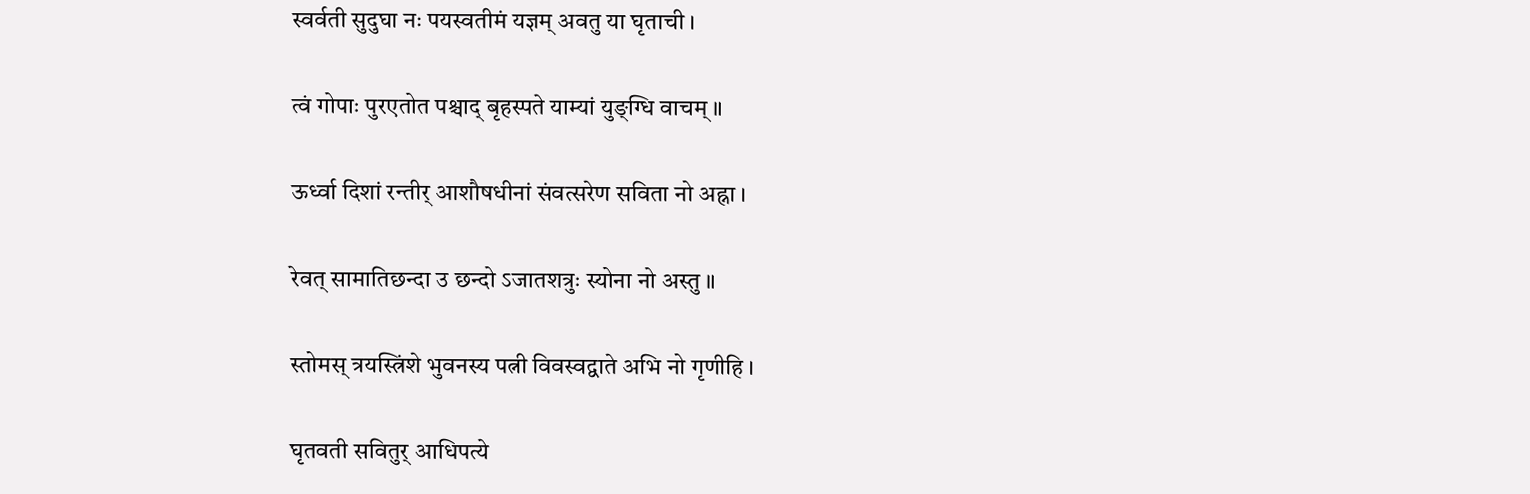स्वर्वती सुदुघा नः पयस्वतीमं यज्ञम् अवतु या घृताची ।

त्वं गोपाः पुरएतोत पश्चाद् बृहस्पते याम्यां युङ्ग्धि वाचम् ॥

ऊर्ध्वा दिशां रन्तीर् आशौषधीनां संवत्सरेण सविता नो अह्ना ।

रेवत् सामातिछन्दा उ छन्दो ऽजातशत्रुः स्योना नो अस्तु ॥

स्तोमस् त्रयस्त्रिंशे भुवनस्य पत्नी विवस्वद्वाते अभि नो गृणीहि ।

घृतवती सवितुर् आधिपत्ये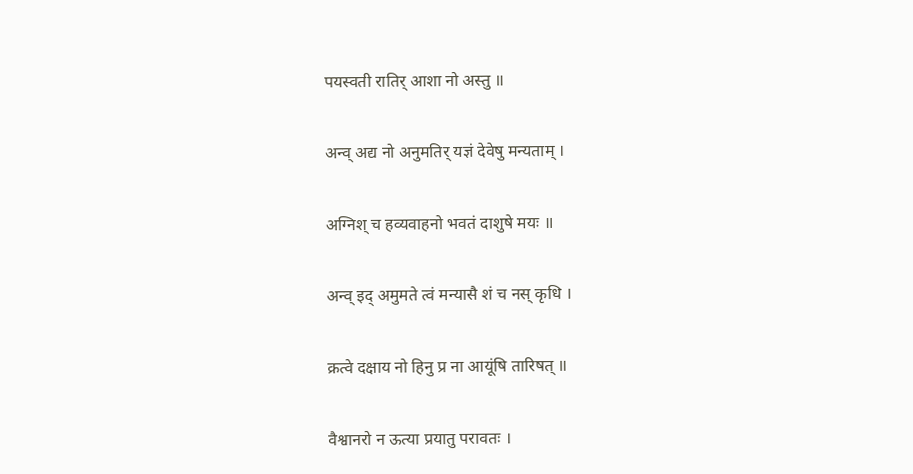पयस्वती रातिर् आशा नो अस्तु ॥

अन्व् अद्य नो अनुमतिर् यज्ञं देवेषु मन्यताम् ।

अग्निश् च हव्यवाहनो भवतं दाशुषे मयः ॥

अन्व् इद् अमुमते त्वं मन्यासै शं च नस् कृधि ।

क्रत्वे दक्षाय नो हिनु प्र ना आयूंषि तारिषत् ॥

वैश्वानरो न ऊत्या प्रयातु परावतः ।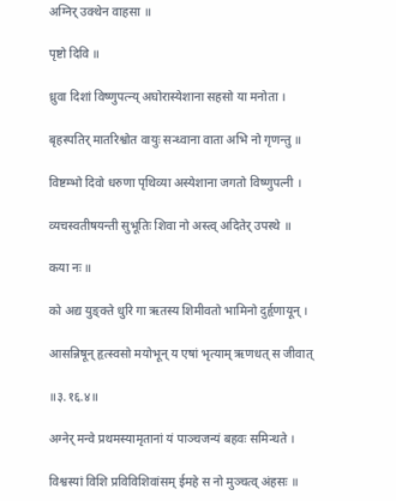अग्निर् उक्थेन वाहसा ॥

पृष्टो दिवि ॥

ध्रुवा दिशां विष्णुपत्न्य् अघोरास्येशाना सहसो या मनोता ।

बृहस्पतिर् मातरिश्वोत वायुः सन्ध्वाना वाता अभि नो गृणन्तु ॥

विष्टम्भो दिवो धरुणा पृथिव्या अस्येशाना जगतो विष्णुपत्नी ।

व्यचस्वतीषयन्ती सुभूतिः शिवा नो अस्त्व् अदितेर् उपस्थे ॥

कया नः ॥

को अद्य युङ्क्ते धुरि गा ऋतस्य शिमीवतो भामिनो दुर्हृणायून् ।

आसन्निषून् हृत्स्वसो मयोभून् य एषां भृत्याम् ऋणधत् स जीवात्

॥३.१६.४॥

अग्नेर् मन्वे प्रथमस्यामृतानां यं पाञ्चजन्यं बहवः समिन्धते ।

विश्वस्यां विशि प्रविविशिवांसम् ईमहे स नो मुञ्चत्व् अंहसः ॥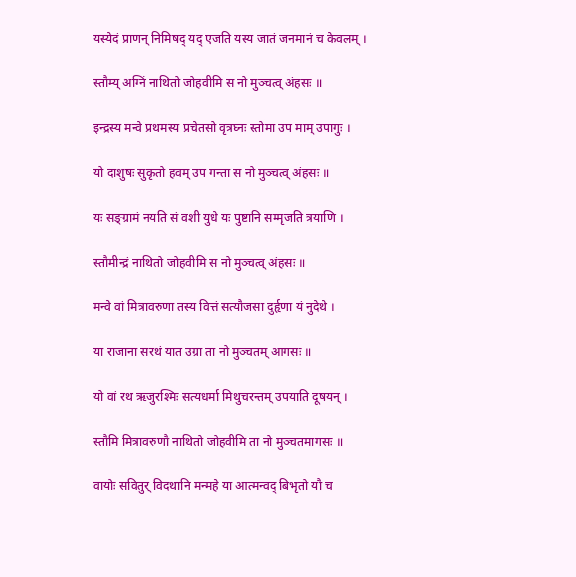यस्येदं प्राणन् निमिषद् यद् एजति यस्य जातं जनमानं च केवलम् ।

स्तौम्य् अग्निं नाथितो जोहवीमि स नो मुञ्चत्व् अंहसः ॥

इन्द्रस्य मन्वे प्रथमस्य प्रचेतसो वृत्रघ्नः स्तोमा उप माम् उपागुः ।

यो दाशुषः सुकृतो हवम् उप गन्ता स नो मुञ्चत्व् अंहसः ॥

यः सङ्ग्रामं नयति सं वशी युधे यः पुष्टानि सम्मृजति त्रयाणि ।

स्तौमीन्द्रं नाथितो जोहवीमि स नो मुञ्चत्व् अंहसः ॥

मन्वे वां मित्रावरुणा तस्य वित्तं सत्यौजसा दुर्हृणा यं नुदेथे ।

या राजाना सरथं यात उग्रा ता नो मुञ्चतम् आगसः ॥

यो वां रथ ऋजुरश्मिः सत्यधर्मा मिथुचरन्तम् उपयाति दूषयन् ।

स्तौमि मित्रावरुणौ नाथितो जोहवीमि ता नो मुञ्चतमागसः ॥

वायोः सवितुर् विदथानि मन्महे या आत्मन्वद् बिभृतो यौ च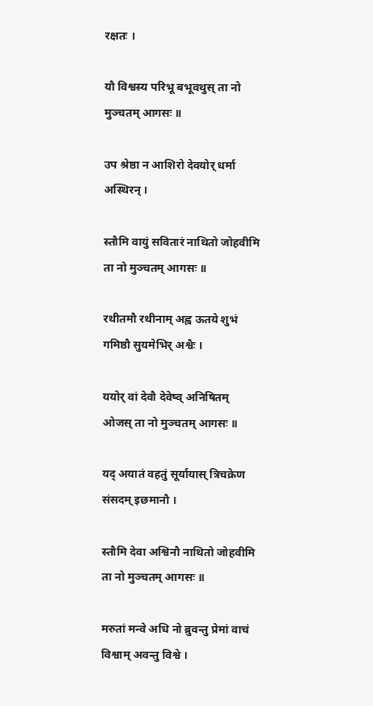रक्षतः ।

यौ विश्वस्य परिभू बभूवथुस् ता नो मुञ्चतम् आगसः ॥

उप श्रेष्ठा न आशिरो देवयोर् धर्मा अस्थिरन् ।

स्तौमि वायुं सवितारं नाथितो जोहवीमि ता नो मुञ्चतम् आगसः ॥

रथीतमौ रथीनाम् अह्व ऊतये शुभं गमिष्ठौ सुयमेभिर् अश्वैः ।

ययोर् वां देवौ देवेष्व् अनिषितम् ओजस् ता नो मुञ्चतम् आगसः ॥

यद् अयातं वहतुं सूर्यायास् त्रिचक्रेण संसदम् इछमानौ ।

स्तौमि देवा अश्विनौ नाथितो जोहवीमि ता नो मुञ्चतम् आगसः ॥

मरुतां मन्वे अधि नो ब्रुवन्तु प्रेमां वाचं विश्वाम् अवन्तु विश्वे ।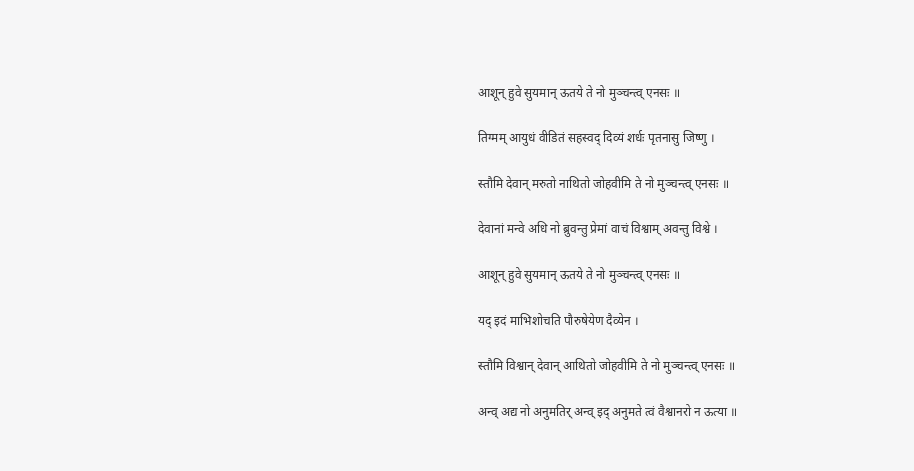आशून् हुवे सुयमान् ऊतये ते नो मुञ्चन्त्व् एनसः ॥

तिग्मम् आयुधं वीडितं सहस्वद् दिव्यं शर्धः पृतनासु जिष्णु ।

स्तौमि देवान् मरुतो नाथितो जोहवीमि ते नो मुञ्चन्त्व् एनसः ॥

देवानां मन्वे अधि नो ब्रुवन्तु प्रेमां वाचं विश्वाम् अवन्तु विश्वे ।

आशून् हुवे सुयमान् ऊतये ते नो मुञ्चन्त्व् एनसः ॥

यद् इदं माभिशोचति पौरुषेयेण दैव्येन ।

स्तौमि विश्वान् देवान् आथितो जोहवीमि ते नो मुञ्चन्त्व् एनसः ॥

अन्व् अद्य नो अनुमतिर् अन्व् इद् अनुमते त्वं वैश्वानरो न ऊत्या ॥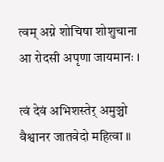त्वम् अग्ने शोचिषा शोशुचाना आ रोदसी अपृणा जायमानः ।

त्वं देवं अभिशस्तेर् अमुञ्चो वैश्वानर जातवेदो महित्वा ॥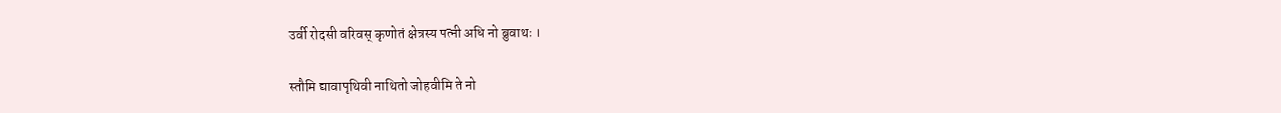उर्वी रोदसी वरिवस् कृणोतं क्षेत्रस्य पत्नी अधि नो ब्रुवाथः ।

स्तौमि द्यावापृथिवी नाथितो जोहवीमि ते नो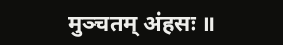मुञ्चतम् अंहसः ॥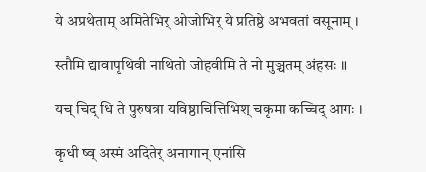ये अप्रथेताम् अमितेभिर् ओजोभिर् ये प्रतिष्ठे अभवतां वसूनाम् ।

स्तौमि द्यावापृथिवी नाथितो जोहवीमि ते नो मुञ्चतम् अंहसः ॥

यच् चिद् धि ते पुरुषत्रा यविष्ठाचित्तिभिश् चकृमा कच्चिद् आगः ।

कृधी ष्व् अस्मं अदितेर् अनागान् एनांसि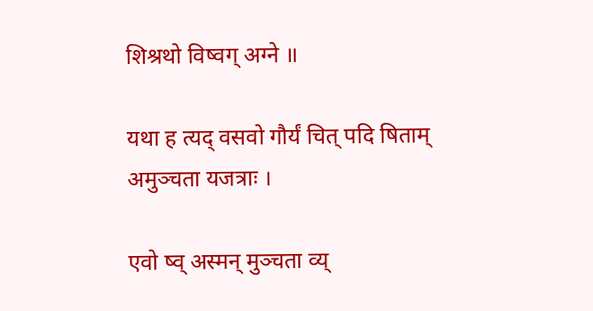शिश्रथो विष्वग् अग्ने ॥

यथा ह त्यद् वसवो गौर्यं चित् पदि षिताम् अमुञ्चता यजत्राः ।

एवो ष्व् अस्मन् मुञ्चता व्य्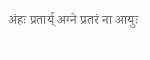अंहः प्रतार्य् अग्ने प्रतरं ना आयुः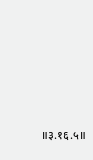॥३.१६.५॥